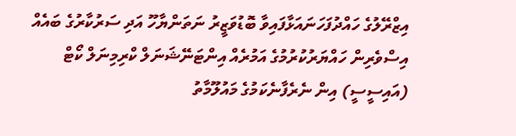އިޒްރޭލުގެ ހައްދުފަހަނައަޅާފައިވާ ބޮޑުވަޒީރު ނަތަންޔާހޫ އަދި ސަރުކާރުގެ ބައެއް އިސްވެރިން ހައްޔަރުކުރުމުގެ އަމުރެއް އިންޓަނޭޝަނަލް ކްރިމިނަލް ކޯޓް (އައިސީސީ) އިން ނެރެފާނެކަމުގެ މައުލޫމާތު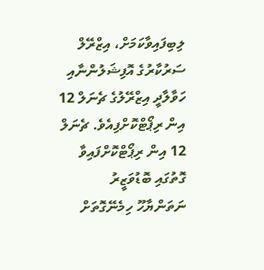ލިބިފައިވާކަމަށް، އިޒްރޭލް ސަރުކާރުގެ އޮފިޝަލުންނާއި ހަވާލާދީ އިޒްރޭލުގެ ޗެނަލް 12 އިން ރިޕޯޓްކޮށްފިއެވެ. ޗެނަލް 12 އިން ރިޕޯޓްކޮށްފައިވާ ގޮތުގައި ބޮޑުވަޒީރު ނަތަންޔާހޫ ހިމެނޭގޮތަށް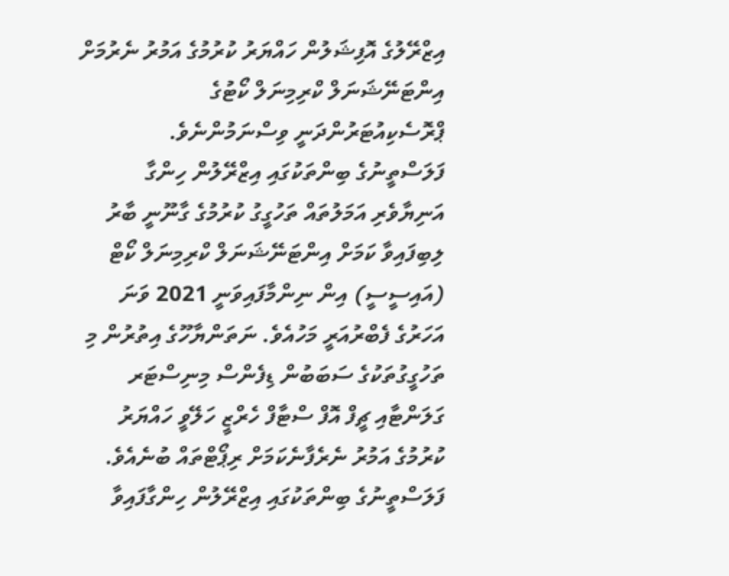އިޒްރޭލުގެ އޮފިޝަލުން ހައްޔަރު ކުރުމުގެ އަމުރު ނެރުމަށް އިންޓަނޭޝަނަލް ކްރިމިނަލް ކޯޓުގެ ޕްރޮސެކިއުޓަރުންދަނީ ވިސްނަމުންނެވެ.
ފަލަސްތީނުގެ ބިންތަކުގައި އިޒްރޭލުން ހިންގާ އަނިޔާވެރި އަމަލުތައް ތަހުގީގު ކުރުމުގެ ގާނޫނީ ބާރު ލިބިފައިވާ ކަމަށް އިންޓަނޭޝަނަލް ކްރިމިނަލް ކޯޓް (އައިސީސީ) އިން ނިންމާފައިވަނީ 2021 ވަނަ އަހަރުގެ ފެބްރުއަރީ މަހުއެވެ. ނަތަންޔާހޫގެ އިތުރުން މި ތަހުގީގުތަކުގެ ސަބަބުން ޑިފެންސް މިނިސްޓަރ ގަލަންޓާއި ޗީފް އޮފް ސްޓާފް ހެރްޒީ ހަލޭވީ ހައްޔަރު ކުރުމުގެ އަމުރު ނެރެފާނެކަމަށް ރިޕޯޓްތައް ބުނެއެވެ.
ފަލަސްތީނުގެ ބިންތަކުގައި އިޒްރޭލުން ހިންގާފައިވާ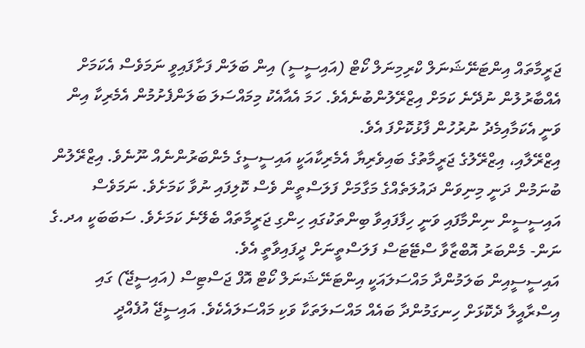ޖަރީމާތައް އިންޓަނޭޝަނަލް ކްރިމިނަލް ކޯޓް (އައިސީސީ) އިން ބަލަން ފަށާފައިވީ ނަމަވެސް އެކަމަށް އެއްބާރުލުން ނުދޭނެ ކަމަށް އިޒްރޭލުންބުނެއެވެ. ހަމަ އެއާއެކު މިމައްސަލަ ބަލަންފެށުމުން އެމެރިކާ އިން ވަނީ އެކަމާއިމެދު ނުރުހުން ފާޅުކޮށްފަ އެވެ.
އިޒްރޭލާއި، އިޒްރޭލުގެ ޖަރީމާތުގެ ބައިވެރިޔާ އެމެރިކާއަކީ އައިސީސީގެ މެންބަރުންނެއް ނޫނެވެ. އިޒްރޭލުން ބުނަމުން ދަނީ މިނިވަން ދައުލަތެއްގެ މަގާމަށް ފަލަސްތީން ވެސް ކޮލިފައި ނުވާ ކަމަށެވެ. ނަމަވެސް އައިސީސީން ނިންމާފައި ވަނީ ހިފާފައިވާ ބިންތަކުގައި ހިންގި ޖަރީމާތައް ބެލޭނެ ކަމަށެވެ. ސަބަބަކީ އދ.ގެ ނަން- މެންބަރު އޮބްޒާވާ ސްޓޭޓަސް ފަލަސްތީނަށް ދީފައިވާތީ އެވެ.
އައިސީސީއިން ބަލަމުންދާ މައްސަލައަކީ އިންޓަނޭޝަނަލް ކޯޓް އޮފް ޖަސްޓިސް (އައިސީޖޭ) ގައި އިސްރާއީލާ ދެކޮޅަށް ހިނގަމުންދާ ބައެއް މައްސަލަތަކާ ވަކި މައްސަލައެކެވެ. އައިސީޖޭ އުފެއްދީ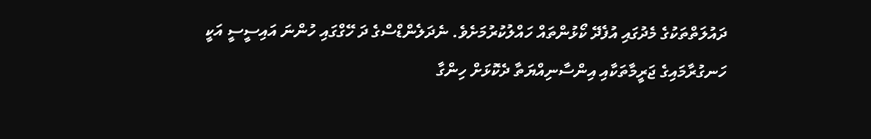ދައުލަތްތަކުގެ މެދުގައި އުފެދޭ ކޯޅުންތައް ހައްލުކުރުމަށެވެ. ނެދަލެންޑްސްގެ ދަ ހޭގްގައި ހުންނަ އައިސީސީ އަކީ ހަނގުރާމައިގެ ޖަރީމާތަކާއި އިންސާނިއްޔަތާ ދެކޮޅަށް ހިންގާ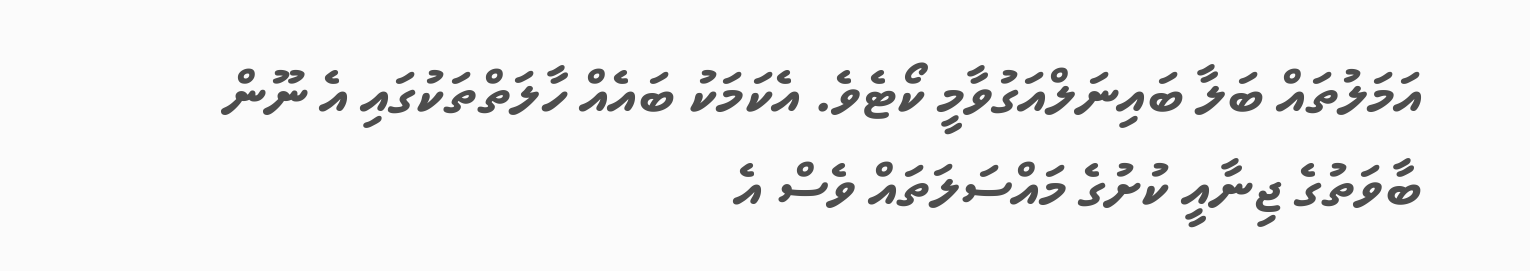އަމަލުތައް ބަލާ ބައިނަލްއަގުވާމީ ކޯޓެވެ. އެކަމަކު ބައެއް ހާލަތްތަކުގައި އެ ނޫން ބާވަތުގެ ޖިނާއީ ކުށުގެ މައްސަލަތައް ވެސް އެ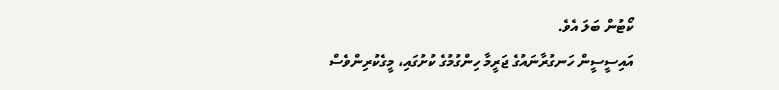ކޯޓުން ބަލަ އެވެ.
އައިސީސީން ހަނގުރާނައުގެ ޖަރީމާ ހިންގުމުގެ ކުށުގައި، މީގެކުރިންވެސް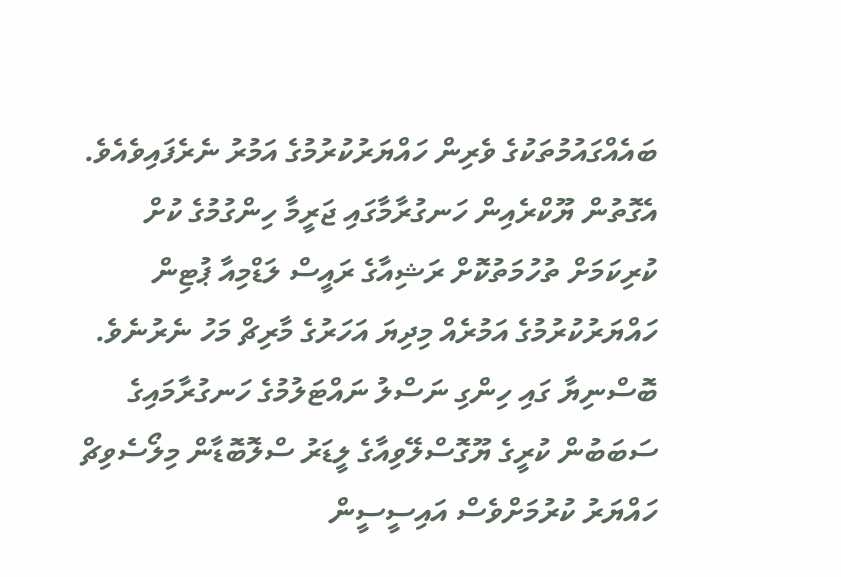ބައެއްގައުމުތަކުގެ ވެރިން ހައްޔަރުކުރުމުގެ އަމުރު ނެރެފައިވެއެވެ. އެގޮތުން ޔޫކްރެއިން ހަނގުރާމާގައި ޖަރީމާ ހިންގުމުގެ ކުށް ކުރިކަމަށް ތުހުމަތުކޮށް ރަޝިއާގެ ރައީސް ލަޑްމިއާ ޕުޓިން ހައްޔަރުކުރުމުގެ އަމުރެއް މިދިޔަ އަހަރުގެ މާރިޗް މަހު ނެރުނެވެ. ބޮސްނިޔާ ގައި ހިންގި ނަސްލު ނައްޓަލުމުގެ ހަނގުރާމައިގެ ސަބަބުން ކުރީގެ ޔޫގޮސްލޭވިއާގެ ލީޑަރު ސްލޮބޮޑާން މިލޯސެވިޗް ހައްޔަރު ކުރުމަށްވެސް އައިސީސީން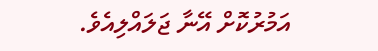އަމުރުކޮށް އޭނާ ޖަލައްލިއެވެ.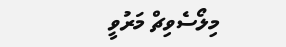މިލޯސެވިޗް މަރުވީ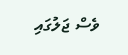ވެސް ޖަލުގައި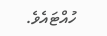ހުއްޓައެވެ.